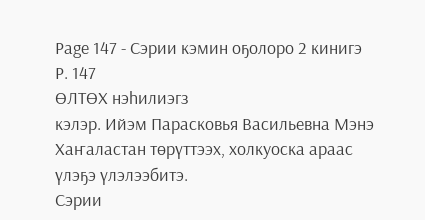Page 147 - Сэрии кэмин оҕолоро 2 кинигэ
P. 147
ӨЛТӨХ нэһилиэгз
кэлэр. Ийэм Парасковья Васильевна Мэнэ Хаҥаластан төрүттээх, холкуоска араас
үлэҕэ үлэлээбитэ.
Сэрии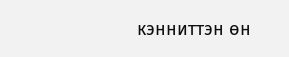кэнниттэн өн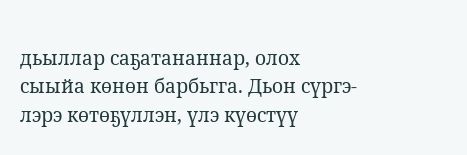дьыллар саҕатананнар, олох сыыйа көнөн барбьгга. Дьон сүргэ-
лэрэ көтөҕүллэн, үлэ күөстүү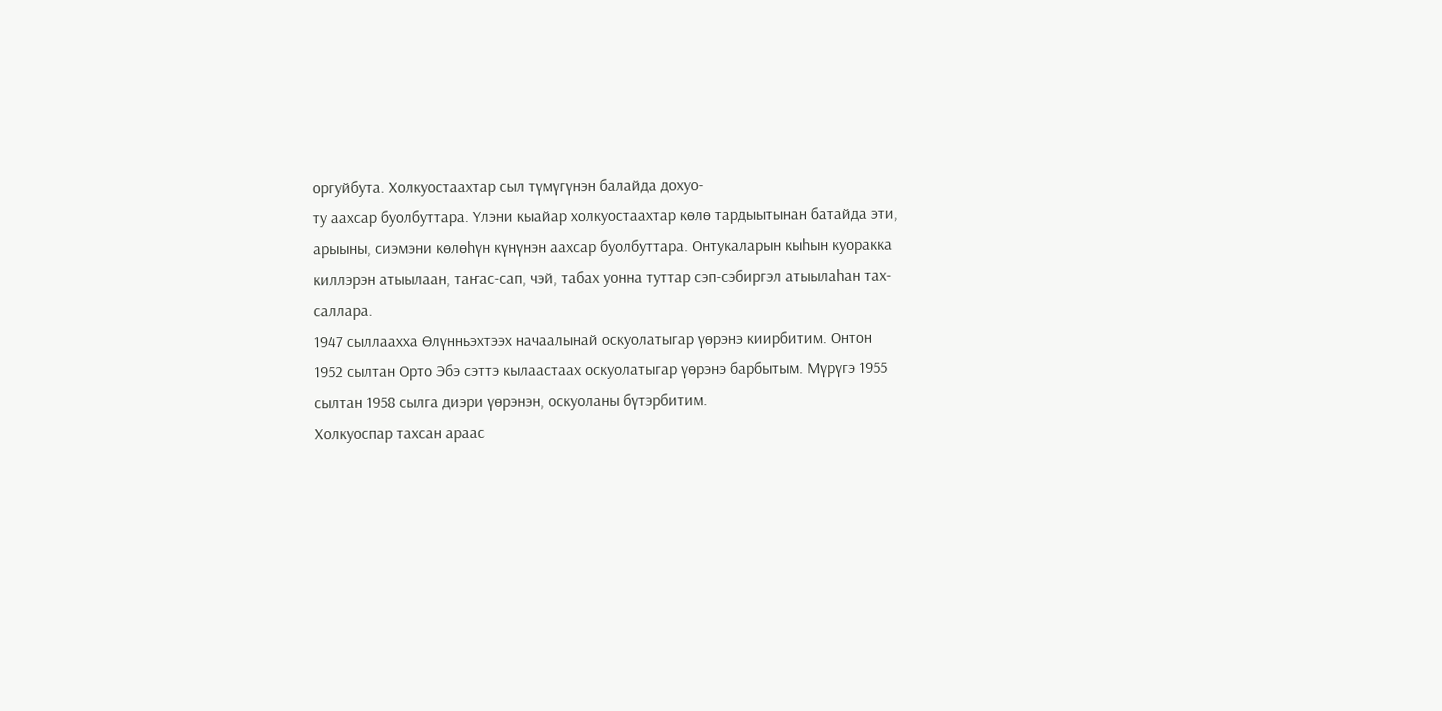оргуйбута. Холкуостаахтар сыл түмүгүнэн балайда дохуо-
ту аахсар буолбуттара. Үлэни кыайар холкуостаахтар көлө тардыытынан батайда эти,
арыыны, сиэмэни көлөһүн күнүнэн аахсар буолбуттара. Онтукаларын кыһын куоракка
киллэрэн атыылаан, таҥас-сап, чэй, табах уонна туттар сэп-сэбиргэл атыылаһан тах-
саллара.
1947 сыллаахха Өлүнньэхтээх начаалынай оскуолатыгар үөрэнэ киирбитим. Онтон
1952 сылтан Орто Эбэ сэттэ кылаастаах оскуолатыгар үөрэнэ барбытым. Мүрүгэ 1955
сылтан 1958 сылга диэри үөрэнэн, оскуоланы бүтэрбитим.
Холкуоспар тахсан араас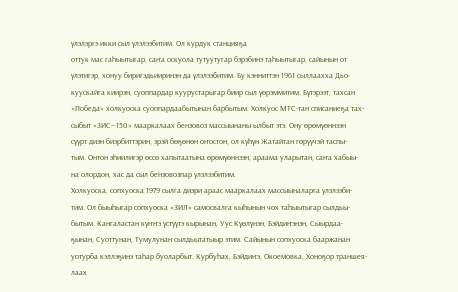үлэлэргэ икки сыл үлэлээбитим. Ол курдук станцияҕа
оттук мас гаһыытыгар, саҥа оскуола тутуутугар бэрэбинэ таһыытыгар, сайынын от
үлэтигэр, хонуу биригэдьииринэн да үлэлээбитим. Бу кэнниттэн 1961 сыллаахха Дьо-
куускайга киирэн, суоппардар куурустарыгар биир сыл үөрэммитим. Бүтэрээт, тахсан
«Победа» холкуоска суоппардаабытынан барбытым. Холкуос МТС-тан списаниеҕа тах-
сыбыт «ЗИС—150» мааркалаах бензовоз массыынаны ылбыт этэ. Ону өрөмүөннээн
сүүрт диэн биэрбиттэрин, эрэй бөҕөнөн оҥостон, ол күһүн Жатайтан гөрүүчэй таспы-
тым. Онтон эһиилигэр өссө хапытаатына өрөмүөннээн, араама уларытан, саҥа хабыы-
на олордон, хас да сыл бензовозпар үлэлээбитим.
Холкуоска, сопхуоска 1979 сылга диэри араас мааркалаах массыыналарга үлэлээби-
тим. Ол быыһыгар сопхуоска «ЗИЛ» самосвалга кыһынын чох таһыытыгар сылдьы-
бытым. Кангаластан күҥҥэ үстүүтэ кырынан, Уус Күөлүнэн, Бэйдиҥэнэн, Сыырдаа-
ҕынан, Суоттунан, Тумулунан сылдьытатыыр этим. Сайынын сопхуоска бааржанан
уотурба кэллэҕинэ таһар буоларбыт. Курбуһах, Бэйдиҥэ, Окоемовка, Хоноҕор траншея-
лаах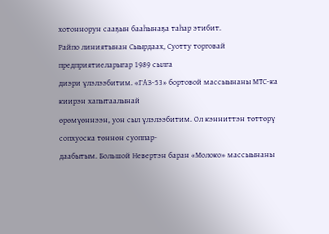хотоннорун сааҕын бааһынаҕа таһар этибит.
Райпо линиятынан Сыырдаах, Суотту торговай предприятиеларыгар 1989 сылга
диэри үлэлээбитим. «ГАЗ-53» бортовой массыынаны МТС-ка киирэн хапытаалынай
өрөмүөннээн, уон сыл үлэлээбитим. Ол кэнниттэн төттөрү сопхуоска төннөн суоппар-
даабытым. Большой Невертэн баран «Молоко» массыынаны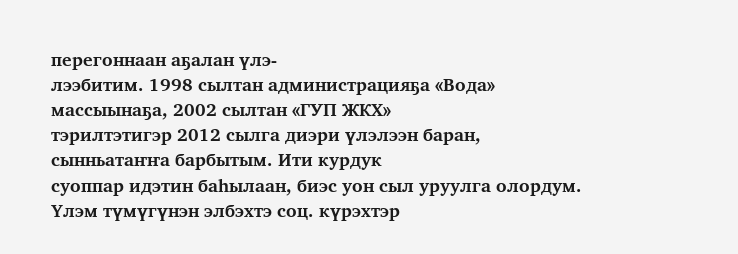перегоннаан аҕалан үлэ-
лээбитим. 1998 сылтан администрацияҕа «Вода» массыынаҕа, 2002 сылтан «ГУП ЖКХ»
тэрилтэтигэр 2012 сылга диэри үлэлээн баран, сынньатаҥҥа барбытым. Ити курдук
суоппар идэтин баһылаан, биэс уон сыл уруулга олордум.
Үлэм түмүгүнэн элбэхтэ соц. күрэхтэр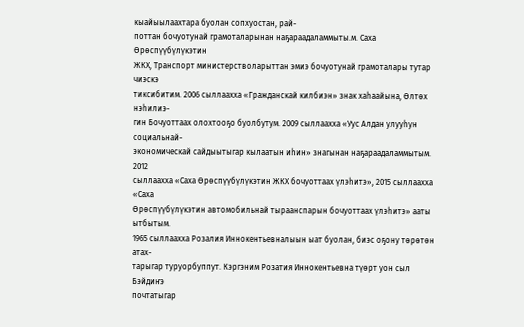кыайыылаахтара буолан сопхуостан, рай-
поттан бочуотунай грамоталарынан наҕараадаламмыты.м. Саха Өрөспүүбүлүкэтин
ЖКХ, Транспорт министерстволарыттан эмиэ бочуотунай грамоталары тутар чиэскэ
тиксибитим. 2006 сыллаахха «Гражданскай килбиэн» знак хаһаайына, Өлтөх нэһилиэ-
гин Бочуоттаах олохтооҕо буолбутум. 2009 сыллаахха «Уус Алдан улууһун социальнай-
экономическай сайдыытыгар кылаатын иһин» знагынан наҕараадаламмытым. 2012
сыллаахха «Саха Өрөспүүбүлүкэтин ЖКХ бочуоттаах үлэһитэ», 2015 сыллаахха «Саха
Өрөспүүбүлүкэтин автомобильнай тыраанспарын бочуоттаах үлэһитэ» ааты ытбытым.
1965 сыллаахха Розалия Иннокентьевналыын ыат буолан, биэс оҕону төрөтөн атах-
тарыгар туруорбуппут. Кэргэним Розатия Иннокентьевна түөрт уон сыл Бэйдиҥэ
почтатыгар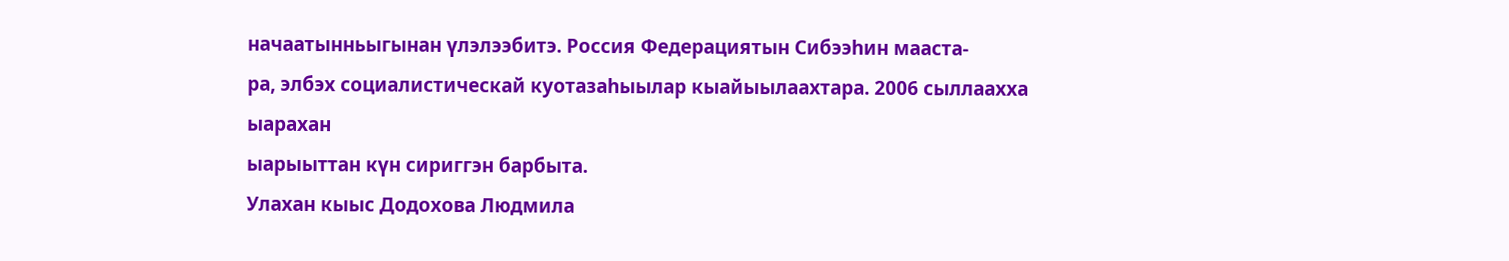начаатынньыгынан үлэлээбитэ. Россия Федерациятын Сибээһин мааста-
ра, элбэх социалистическай куотазаһыылар кыайыылаахтара. 2006 сыллаахха ыарахан
ыарыыттан күн сириггэн барбыта.
Улахан кыыс Додохова Людмила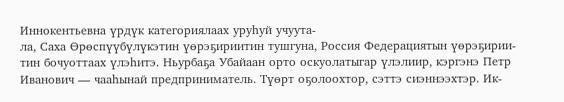Иннокентьевна үрдүк категориялаах уруһуй учуута-
ла, Саха Өрөспүүбүлүкэтин үөрэҕириитин тушгуна, Россия Федерациятын үөрэҕирии-
тин бочуоттаах үлэһитэ. Ньурбаҕа Убайаан орто оскуолатыгар үлэлиир, кэргэнэ Петр
Иванович — чааһынай предприниматель. Түөрт оҕолоохтор, сэттэ сиэннээхтэр. Ик-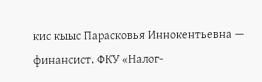кис кыыс Парасковья Иннокентьевна — финансист. ФКУ «Налог-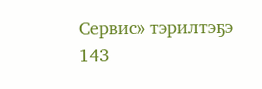Сервис» тэрилтэҕэ
143